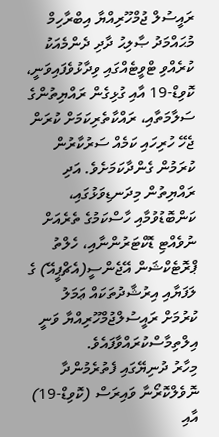ރައީސުލް ޖުމްހޫރިއްޔާ އިބްރާހިމް މުޙައްމަދު ޞާލިޙު ދާދި ދެންމެއަކު ކުރެއްވި ޓްވީޓެއްގައި ވިދާޅުވެފައިވަނީ، ކޮވިޑް-19 އާއި ގުޅިގެން ރައްޔިތުންގެ ސަލާމަތާއި، ރައްކާތެރިކަމަށް ކުރަން ޖެހޭ ހުރިހައި ކަމެއް ސަރުކާރުން ކުރަމުން ގެންދާކަމަށެވެ. އަދި ރައްޔިތުން މިދަނޑިވަޅުގައި، ކަންބޮޑުވުމާއި ހާސްކަމުގެ ތެރެއަށް ނުވެއްޓި ޑޮކްޓަރުންނާއި، ހެލްތު ޕްރޮޓެކްޝަން އޭޖެންސީ(އެޗްޕީއޭ) ގެ ލަފަޔާއި އިރުޝާދުތަކައް ޢަމަލު ކުރުމަށް ރައީސުލްޖުމްހޫރިއްޔާ ވަނީ އިލްތިމާސްކުރައްވާފައެވެ.
މިހާރު ދުނިޔޭގައި ފެތުރެމުންދާ ނޮވެލްކޮރޯނާ ވައިރަސް (ކޮވިޑް-19) އާއި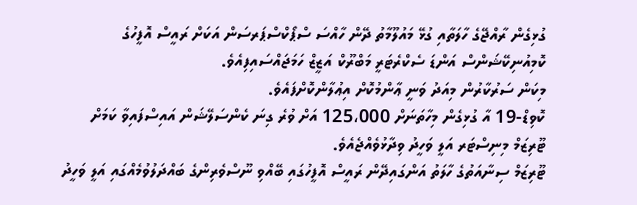ގުޅިގެން ރާއްޖޭގެ ހާލަތާއި ގުޅޭ މައުލޫމާތު ދޭން ހާއްސަ ސްޕޯކްސްޕަރސަން އަކަށް ރައީސް އޮފީހުގެ ކޮމިއުނިކޭޝަންސް އަންޑަ ސެކްރެޓަރީ މަބްރޫކް އަޒީޒް ހަމަޖައްސައިފިއެވެ.
މިކަން ސަރުކާރުން މިއަދު ވަނީ ޢާންމުކޮށް އިޢުލާންކޮށްފައެވެ.
ކޮވިޑް-19 އާ ގުޅިގެން މިހާތަނަށް 125،000 އަށް ވުރެ ގިނަ ކެންސަލޭޝަން އައިސްފައިވާ ކަމަށް ޓޫރިޒަމް މިނިސްޓަރ އަލީ ވަހީދު ވިދާޅުވެއްޖެއެވެ.
ޓޫރިޒަމް ސިނާއަތުގެ ހާލަތު އަންގައިދޭން ރައީސް އޮފީހުގައި ބޭއްވި ނޫސްވެރިންގެ ބައްދަލުވުމެއްގައި އަލީ ވަހީދު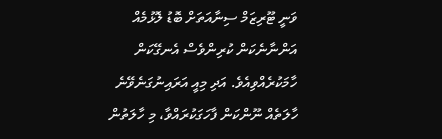ވަނީ ޓޫރިޒަމް ސިނާއަތަށް ބޮޑު ލޮޅުމެއް އަންނާނެކަން ކުރިންވެސް އެނގޭކަން ހާމަކުރެއްވިއެވެ. އަދި މިއީ އަރައިނުގަނެވޭނެ ހާލަތެއް ނޫންކަން ފާހަގަކުރައްވާ، މި ހާލަތުން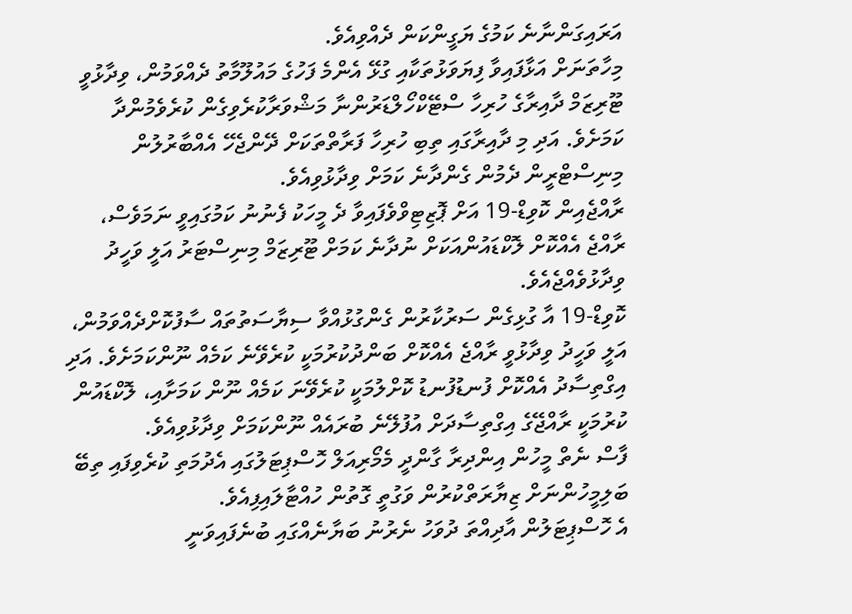އަރައިގަންނާނެ ކަމުގެ ޔަގީންކަން ދެއްވިއެވެ.
މިހާތަނަށް އަޅާފައިވާ ފިޔަވަޅުތަކާއި ގުޅޭ އެންމެ ފަހުގެ މައުލޫމާތު ދެއްވަމުން، ވިދާޅުވީ ޓޫރިޒަމް ދާއިރާގެ ހުރިހާ ސްޓޭކްހޯލްޑަރުންނާ މަޝްވަރާކުރެވިގެން ކުރެވެމުންދާ ކަމަށެވެ. އަދި މި ދާއިރާގައި ތިބި ހުރިހާ ފަރާތްތަކަށް ދޭންޖެހޭ އެއްބާރުލުން މިނިސްޓްރީން ދެމުން ގެންދާނެ ކަމަށް ވިދާޅުވިއެވެ.
ރާއްޖެއިން ކޮވިޑް-19 އަށް ޕޮޒިޓިވްވެފައިވާ ދެ މީހަކު ފެނުނު ކަމުގައިވީ ނަމަވެސް، ރާއްޖެ އެއްކޮށް ލޮކްޑައުންއަކަށް ނުދާނެ ކަމަށް ޓޫރިޒަމް މިނިސްޓަރު އަލީ ވަހީދު ވިދާޅުވެއްޖެއެވެ.
ކޮވިޑް-19 އާ ގުޅިގެން ސަރުކާރުން ގެންގުޅުއްވާ ސިޔާސަތުތައް ސާފުކޮށްދެއްވަމުން، އަލީ ވަހީދު ވިދާޅުވީ ރާއްޖެ އެއްކޮށް ބަންދުކުރުމަކީ ކުރެވޭނެ ކަމެއް ނޫންކަމަށެވެ. އަދި އިގްތިސާދު އެއްކޮށް ފުނޑުފުނޑު ކޮށްލުމަކީ ކުރެވޭނަ ކަމެއް ނޫން ކަމަށާއި، ލޮކްޑައުން ކުރުމަކީ ރާއްޖޭގެ އިގްތިސާދަށް އުފުލޭނެ ބުރައެއް ނޫންކަމަށް ވިދާޅުވިއެވެ.
ފާސް ނެތް މީހުން އިންދިރާ ގާންދީ މެމޯރިއަލް ހޮސްޕިޓަލުގައި އެދުމަތި ކުރެވިފައި ތިބޭ ބަލިމީހުންނަށް ޒިޔާރަތްކުރުން ވަގުތީ ގޮތުން ހުއްޓާލައިފިއެވެ.
އެ ހޮސްޕިޓަލުން އާދިއްތަ ދުވަހު ނެރުނު ބަޔާނެއްގައި ބުނެފައިވަނީ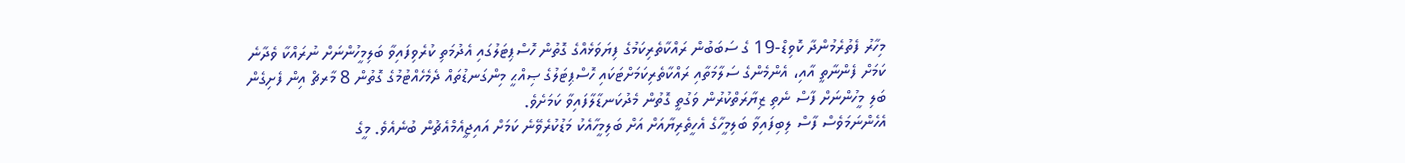މިހާރު ފެތުރެމުންދާ ކޮވިޑް-19 ގެ ސަބަބުން ރައްކާތެރިކަމުގެ ފިޔަވަޅެއްގެ ގޮތުން ހޮސްޕިޓަލުގައި އެދުމަތި ކުރެވިފައިވާ ބަލިމީހުންނަށް ނުރައްކާ ވެދާނެ ކަމަށް ފެންނާތީ އާއި، އެންމެންގެ ސަލާމަތާއި ރައްކާތެރިކަމަށްޓަކައި ހޮސްޕިޓަލުގެ ޞިއްޙީ މިންގަނޑުތައް ދެމެހެއްޓުމުގެ ގޮތުން 8 މާރޗް އިން ފެށިގެން ބަލި މީހުންނަށް ފާސް ނެތި ޒިޔާރަތްކުރުން ވަގުތީ ގޮތުން މެދުކަނޑާލާފައިވާ ކަމަށެވެ.
އެހެންނަމަވެސް ފާސް ލިބިފައިވާ ބަލިމީހާގެ އެހީތެރިޔާއަށް އަށް ބަލިމީހާއެކު މަޑުކުރެވޭނެ ކަމަށް އައިޖީއެމްއެޗުން ބުނެއެވެ. މީގެ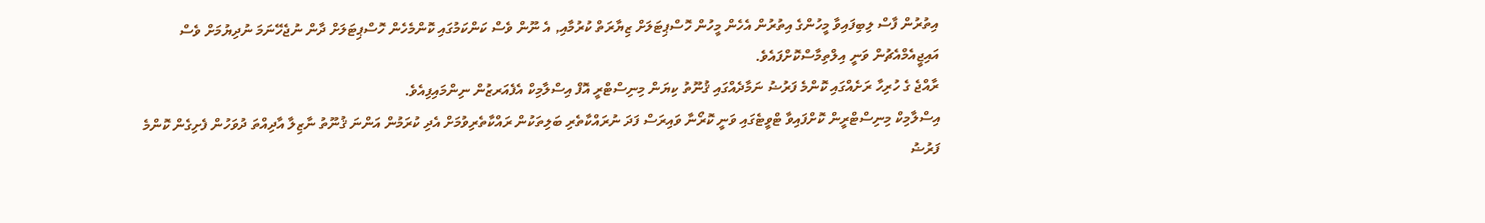އިތުރުން ފާސް ލިބިފައިވާ މީހުންގެ އިތުރުން އެހެން މީހުން ހޮސްޕިޓަލަށް ޒިޔާރަތް ކުރުމާއި, އެ ނޫން ވެސް ކަންކަމުގައި ކޮންމެހެން ހޮސްޕިޓަލަށް ދާން ނުޖެހޭނަމަ ނުދިޔުމަށް ވެސް އައިޖީއެމްއެޗުން ވަނީ އިލްތިމާސްކޮށްފައެވެ.
ރާއްޖެ ގެ ހުރިހާ ރަށެއްގައި ކޮންމެ ފަރުޟު ނަމާދެއްގައި ޤުނޫތު ކިޔަން މިނިސްޓްރީ އޮފް އިސްލާމިކް އެފެއަރޒުން ނިންމައިފިއެވެ.
އިސްލާމިކް މިނިސްޓްރީން ކޮށްފައިވާ ޓްވީޓެގައި ވަނީ ކޮރޯނާ ވައިރަސް ފަދަ ނުރައްކާތެރި ބަލިތަކުން ރައްކާތެރިވުމަށް އެދި ކުރަމުން އަންނަ ޤުނޫތު ނާޒިލާ އާދިއްތަ ދުވަހުން ފެށިގެން ކޮންމެ ފަރުޟު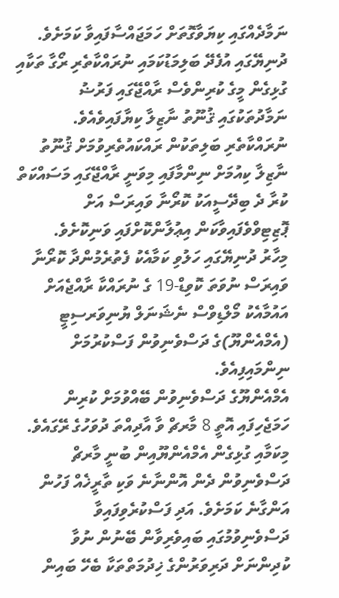ނަމާދެއްގައި ކިޔަވާގޮތަށް ހަމަޖައްސާފައިވާ ކަމަށެވެ.
ދުނިޔޭގައި އުފެދޭ ބަލިމަޑުކަމައި ނުރައްކާތެރި ރޯގާ ތަކާއި ގުޅިގެން މީގެ ކުރިންވެސް ރާއްޖޭގައި ފަރުޟު ނަމާދުތަކުގައި ޤުނޫތު ނާޒިލާ ކިޔާފައިވެއެވެ.
ނުރައްކާތެރި ބަލިތަކުން ރައްކައުތެރިވުމަށް ޤުނޫތު ނާޒިލާ ކިއުމަށް ނިންމާފައި މިވަނީ ރާއްޖޭގައި މަސައްކަތް ކުރާ ދެ ބިދޭސީއަކު ކޮރޯނާ ވައިރަސް އަށް ޕޮޒިޓިވްވެފައިވާކަން އިޢުލާންކޮށްފައި ވަނިކޮށެވެ.
މިހާރު ދުނިޔޭގައި ހަލުވި ކަމާއެކު ފެތުރެމުންދާ ކޮރޯނާ ވައިރަސް ނުވަތަ ކޮވިޑް-19 ގެ ނުރައްކާ ރާއްޖެއަށް އައުމާއެކު މޯލްޑިވްސް ނެޝަނަލް ޔުނިވަރސިޓީ (އެމްއެންޔޫ)ގެ ދަސްވެނިވުން ފަސްކުރުމަށް ނިންމައިފިއެވެ.
އެމްއެންޔޫގެ ދަސްވެނިވުން ބޭއްވުމަށް ކުރިން ހަމަޖެހިފައި އޮތީ 8 މާރޗް ވާ އާދިއްތަ ދުވަހުގެ ރޭގައެވެ.
މިކަމާއި ގުޅިގެން އެމްއެންޔޫއިން ބުނީ މާރޗް ދަސްވެނިވުން ދެން އޮންނާނެ ވަކި ތާރީޚެއް ފަހުން އަންގާނެ ކަމަށެވެ. އަދި ފަސްކުރެވިފައިވާ ދަސްވެނިވުމުގައި ބައިވެރިވާން ބޭނުން ނުވާ ކުދިންނަށް ދަރިވަރުންގެ ޚިދުމަތްތަކާ ބެހޭ ބައިން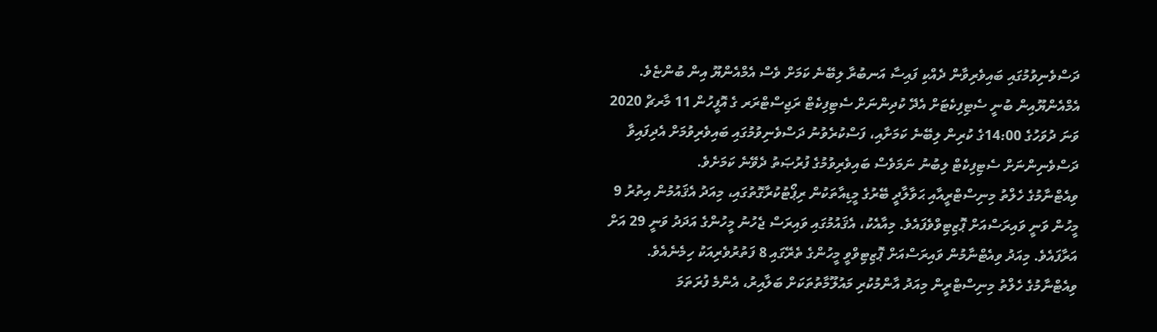ދަސްވެނިވުމުގައި ބައިވެރިވާން ދެއްކި ފައިސާ އަނބުރާ ލިބޭނެ ކަމަށް ވެސް އެމްއެންޔޫ އިން ބުންޏެވެ.
އެމްއެންޔޫއިން ބުނީ ސެޓިފިކެޓަށް އެދޭ ކުދިންނަށް ސެޓިފިކެޓް ރަޖިސްޓްރަރ ގެ އޮފީހުން 11 މާރޗް 2020 ވަނަ ދުވަހުގެ 14:00ގެ ކުރިން ލިބޭނެ ކަމަށާއި، ފަސްކުރެވުނު ދަސްވެނިވުމުގައި ބައިވެރިވުމަށް އެދިފައިވާ ދަސްވެނިންނަށް ސެޓިފިކެޓް ލިބުނު ނަމަވެސް ބައިވެރިވުމުގެ ފުރުޞަތު ދެވޭނެ ކަމަށެވެ.
ވިއެޓްނާމުގެ ހެލްތު މިނިސްޓްރީއާއި ޙަވާލާދީ ބޭރުގެ މީޑިއާތަކުން ރިޕޯޓުކުރާގޮތުގައި، މިއަދު އެޤައުމުން އިތުރު 9 މީހުން ވަނީ ވައިރަސްއަށް ޕޮޒިޓިވްވެފައެވެ. މިއާއެކު، އެޤައުމުގައި ވައިރަސް ޖެހުނު މީހުންގެ އަދަދު ވަނީ 29 އަށް އަރާފައެވެ. މިއަދު ވިއެޓްނާމުން ވައިރަސްއަށް ޕޮޒިޓިވްވީ މީހުންގެ ތެރޭގައި 8 ފަތުރުވެރިއަކު ހިމެނެއެވެ.
ވިއެޓްނާމުގެ ހެލްތު މިނިސްޓްރީން މިއަދު އާންމުކުރި މައުލޫމާތުތަކަށް ބަލާއިރު، އެންމެ ފުރަތަމަ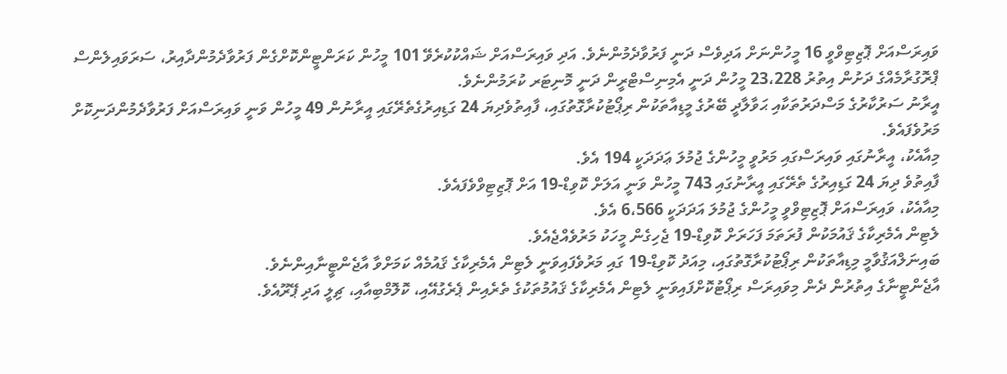ވައިރަސްއަށް ޕޮޒިޓިވްވީ 16 މީހުންނަށް އަދިވެސް ދަނީ ފަރުވާދެމުންނެވެ. އަދި ވައިރަސްއަށް ޝައްކުކުރެވޭ 101 މީހުން ކަރަންޓީންކޮށްގެން ފަރުވާދެމުންދާއިރު، ސަރަވައިލެންސް ޕްރޮގުރާމެއްގެ ދަށުން އިތުރު 23،228 މީހުން ދަނީ އެމިނިސްޓްރީން ދަނީ މޮނިޓަރ ކުރަމުންނެވެ.
އީރާނު ސަރުކާރުގެ މަސްދަރުތަކާއި ޙަވާލާދީ ބޭރުގެ މީޑިއާތަކުން ރިޕޯޓުކުރާގޮތުގައި، ފާއިތުވެދިޔަ 24 ގަޑިއިރުގެތެރޭގައި އީރާނުން 49 މީހުން ވަނީ ވައިރަސްއަށް ފަރުވާދެމުންދަނިކޮށް މަރުވެފައެވެ.
މިއާއެކު، އީރާނުގައި ވައިރަސްގައި މަރުވީ މީހުންގެ ޖުމުލަ ޢަދަދަކީ 194 އެވެ.
ފާއިތުވެ ދިޔަ 24 ގަޑިއިރުގެ ތެރޭގައި އީރާނުގައި 743 މީހުން ވަނީ އަލަށް ކޮވިޑް-19 އަށް ޕޮޒިޓިވްވެފައެވެ.
މިއާއެކު، ވައިރަސްއަށް ޕޮޒިޓިވްވީ މީހުންގެ ޖުމުލަ އަދަދަކީ 6،566 އެވެ.
ލެޓިން އެމެރިކާގެ ޤައުމަކުން ފުރަތަމަ ފަހަރަށް ކޮވިޑް-19 ޖެހިގެން މީހަކު މަރުވެއްޖެއެވެ.
ބައިނަލްއަޤުވާމީ މިޑިއާތަކުން ރިޕޯޓުކުރާގޮތުގައި، މިއަދު ކޮވިޑް-19 ގައި މަރުވެފައިވަނީ ލެޓިން އެމެރިކާގެ ޤައުމެއް ކަމަށްވާ އާޖެންޓީނާއިންނެވެ.
އާޖެންޓީނާގެ އިތުރުން ދެން މިވައިރަސް ރިޕޯޓުކޮށްފައިވަނީ ލެޓިން އެމެރިކާގެ ޤައުމުތަކުގެ ތެރެއިން ޕެރެގުއޭއި، ކޮލޮމްބިއާއި، ޗިލީ އަދި ޕޭރޫއެވެ.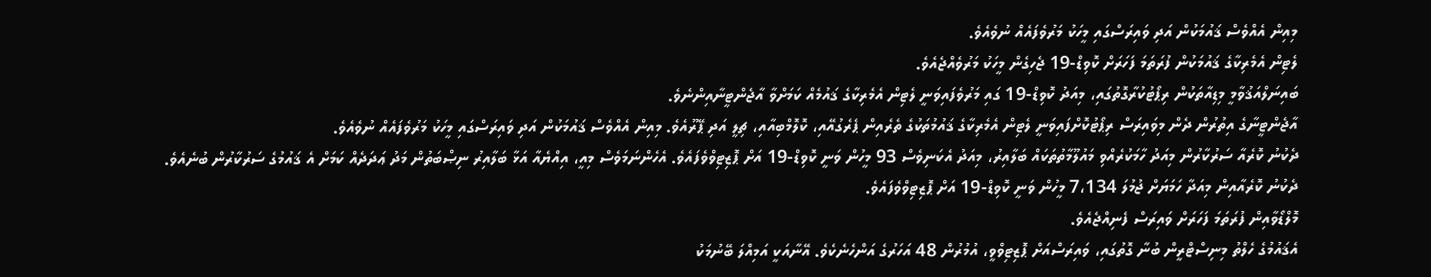މިއިން އެއްވެސް ޤައުމަކުން އަދި ވައިރަސްގައި މީހަކު މަރުވެފައެއް ނުވެއެވެ.
ލެޓިން އެމެރިކާގެ ޤައުމަކުން ފުރަތަމަ ފަހަރަށް ކޮވިޑް-19 ޖެހިގެން މީހަކު މަރުވެއްޖެއެވެ.
ބައިނަލްއަޤުވާމީ މިޑިއާތަކުން ރިޕޯޓުކުރާގޮތުގައި، މިއަދު ކޮވިޑް-19 ގައި މަރުވެފައިވަނީ ލެޓިން އެމެރިކާގެ ޤައުމެއް ކަމަށްވާ އާޖެންޓީނާއިންނެވެ.
އާޖެންޓީނާގެ އިތުރުން ދެން މިވައިރަސް ރިޕޯޓުކޮށްފައިވަނީ ލެޓިން އެމެރިކާގެ ޤައުމުތަކުގެ ތެރެއިން ޕެރެގުއޭއި، ކޮލޮމްބިއާއި، ޗިލީ އަދި ޕޭރޫއެވެ. މިއިން އެއްވެސް ޤައުމަކުން އަދި ވައިރަސްގައި މީހަކު މަރުވެފައެއް ނުވެއެވެ.
ދެކުނު ކޮރެއާ ސަރުކާރުން މިއަދު ހާމަކުރެއްވި މައުލޫމާތުތަކައް ބަލާއިރު، މިއަދު އެކަނިވެސް 93 މީހުން ވަނީ ކޮވިޑް-19 އަށް ޕޮޒިޓިވްވެފައެވެ. އެހެންނަމަވެސް މިއީ، އިއްޔެއާ އަޅާ ބަލާއިރު ނިޞްބަތުން މަދު ޢަދަދެއް ކަމަށް އެ ޤައުމުގެ ސަރުކާރުން ބުނެއެވެ.
ދެކުނު ކޮރެއާއިން މިއަދާ ހަމަޔަށް ޖުމުލަ 7،134 މީހުން ވަނީ ކޮވިޑް-19 އަށް ޕޮޒިޓިވްވެފައެވެ.
މޮލްޑޯވާއިން ފުރަތަމަ ފަހަރަށް ވައިރަސް ފެނިއްޖެއެވެ.
އެޤައުމުގެ ހެލްތު މިނިސްޓްރީން ބުނާ ގޮތުގައި، ވައިރަސްއަށް ޕޮޒިޓިވްވީ، އުމުރުން 48 އަހަރުގެ އަންހެނެކެވެ. އޭނާއަކީ އަމިއްލަ ބޭނުމަކު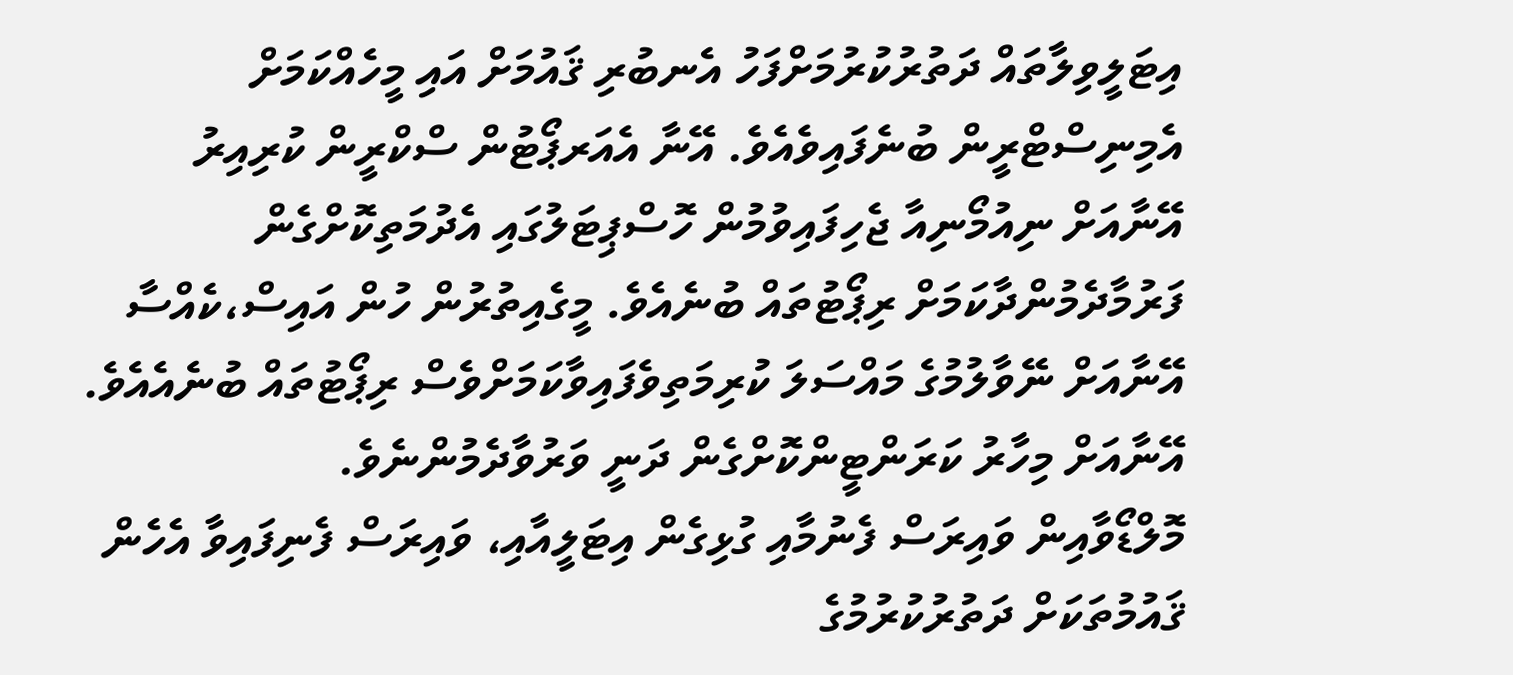އިޓަލީވިލާތައް ދަތުރުކުރުމަށްފަހު އެނބުރި ޤައުމަށް އައި މީހެއްކަމަށް އެމިނިސްޓްރީން ބުނެފައިވެއެވެ. އޭނާ އެއަރޕޯޓުން ސްކްރީން ކުރިއިރު އޭނާއަށް ނިއުމޯނިއާ ޖެހިފައިވުމުން ހޮސްޕިޓަލުގައި އެދުމަތިކޮށްގެން ފަރުމާދެމުންދާކަމަށް ރިޕޯޓުތައް ބުނެއެވެ. މީގެއިތުރުން ހުން އައިސް،ކެއްސާ އޭނާއަށް ނޭވާލުމުގެ މައްސަލަ ކުރިމަތިވެފައިވާކަމަށްވެސް ރިޕޯޓުތައް ބުނެއެއެވެ. އޭނާއަށް މިހާރު ކަރަންޓީންކޮށްގެން ދަނީ ވަރުވާދެމުންނެވެ.
މޮލްޑޯވާއިން ވައިރަސް ފެނުމާއި ގުޅިގެން އިޓަލީއާއި، ވައިރަސް ފެނިފައިވާ އެހެން ޤައުމުތަކަށް ދަތުރުކުރުމުގެ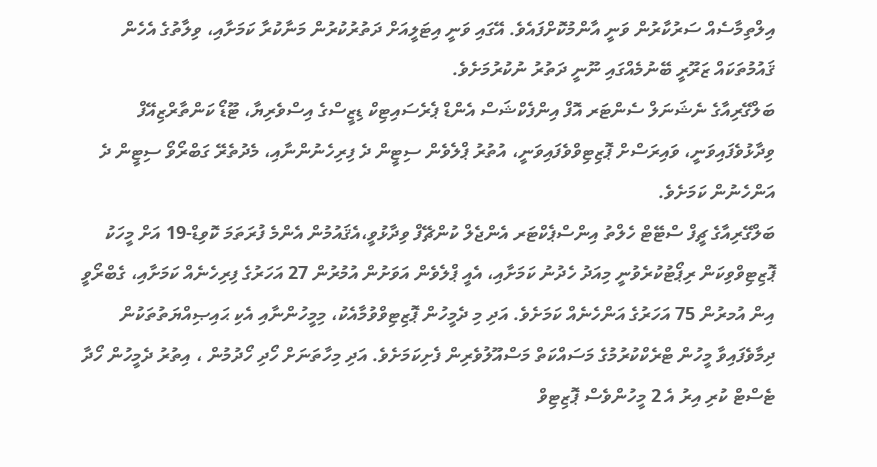އިލްތިމާސެއް ސަރުކާރުން ވަނީ އާންމުކޮށްފައެވެ. އޭގައި ވަނީ އިޓަލީއަށް ދަތުރުކުރުން މަނާކުރާ ކަމަށާއި، ވިލާތުގެ އެހެން ޤައުމުތަކައް ޒަރޫރީ ބޭނުމެއްގައި ނޫނީ ދަތުރު ނުކުރުމަށެވެ.
ބަލްގޭރިއާގެ ނެޝަނަލް ސެންޓަރ އޮފް އިންފެކްޝަސް އެންޑް ޕެރެސައިޓިކް ޑިޒީސްގެ އިސްވެރިޔާ، ޓޫޑޯ ކަންތާރްޒިއޭފް ވިދާޅުވެފައިވަނީ، ވައިރަސްށް ޕޮޒިޓިވްވެފައިވަނީ، އުތުރު ޕްލެވެން ސިޓީން ދެ ފިރިހެނުންނާއި، މެދުތެރޭ ގަބްރޯވޯ ސިޓީން ދެ އަންހެނުން ކަމަށެވެ.
ބަލްގޭރިއާގެ ޗީފް ސްޓޭޓް ހެލްތު އިންސްޕެކްޓަރ އެންޖެލް ކުންޗޭފް ވިދާޅުވީ،އެޤައުމުން އެންމެ ފުރަތަމަ ކޮވިޑް-19 އަށް މީހަކު ޕޮޒިޓިވްވިކަން ރިޕޯޓުކުރެވުނީ މިއަދު ހެދުނު ކަމަށާއި، އެއީ ޕްލެވެން އަވަށުން އުމުރުން 27 އަހަރުގެ ފިރިހެނެއް ކަމަށާއި، ގެބްރޯވީ އިން އުމރުން 75 އަހަރުގެ އަންހެނެއް ކަމަށެވެ. އަދި މި ދެމީހުން ޕޮޒިޓިވްވުމާއެކު، މިމީހުންނާއި އެކި ޙައިޞިއްޔަތުތަކުން ދިމާވެފައިވާ މީހުން ޓްރެކްކުރުމުގެ މަސައްކަތް މަސްއޫލުވެރިން ފެށިކަމަށެވެ. އަދި މިހާތަނަށް ހޯދި ހޯދުމުން ، އިތުރު ދެމީހުން ހޯދާ ޓެސްޓް ކުރި އިރު އެ 2 މީހުންވެސް ޕޮޒިޓިވް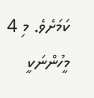ކަމަށެވެ. މި 4 މީހުންނަކީ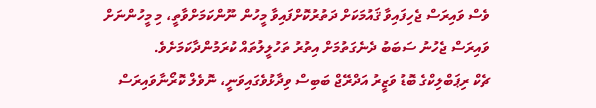ވެސް ވައިރަސް ޖެހިފައިވާ ޤައުމަކަށް ދަތުރުކޮށްފައިވާ މީހުން ނޫންކަމަށްވާތީ، މި މީހުންނަށް ވައިރަސް ޖެހުނު ސަބަބު ދެނެގަތުމަށް އިތުރު ތަހުލީލުތައް ކުރަމުންދާކަމަށެވެ.
ޗެކް ރިޕަބްލިކްގެ ބޮޑު ވަޒީރު އަދްރޭޖް ބަބިސް ވިދާޅުވެގައިވަނީ، ނޮވެލް ކޮރޯނާވައިރަސް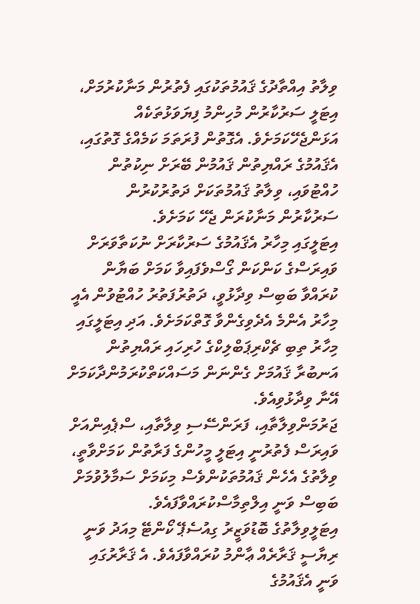ވިލާތު އިއްތާދުގެ ޤައުމުތަކުގައި ފެތުރުން މަނާކުރުމަށް، އިޓަލީ ސަރުކާރުން މުހިންމު ފިޔަވަޅުތަކެއް އަޅަންޖެހޭކަމަށެވެ. އެގޮތުން ފުރަތަމަ ކަމެއްގެ ގޮތުގައި، އެޤައުމުގެ ރައްޔިތުން ޤައުމުން ބޭރަށް ނިކުތުން ހުއްޓުވައި، ވިލާތު ޤައުމުތަކަށް ދަތުރުކުރުން ސަރުކާރުން މަނާކުރަން ޖެހޭ ކަމަށެވެ.
އިޓަލީގައި މިހާރު އެޤައުމުގެ ސަރުކާރަށް ނުކަތާވަރަށް ވައިރަސްގެ ކަންކަން ގޯސްވެފައިވާ ކަމަށް ބަޔާން ކުރައްވާ ބަބިސް ވިދާޅުވީ، ދަތުރުފަތުރު ހުއްޓުވުން އެއީ މިހާރު އެންމެ އެދެވިގެންވާ ގޮތްކަމަށެވެ. އަދި އިޓަލީގައި މިހާރު ތިބި ޗެކްރިޕަބްލިކްގެ ހުރިހައި ރައްޔިތުން އަނބުރާ ޤައުމަށް ގެންނަން މަސައްކަތްކުރަމުންދާކަމަށް އޭނާ ވިދާޅުވިއެވެ.
ޖަރުމަންވިލާތާއި، ފަރަންސޭސި ވިލާތާއި، ސްޕެއިންއަށް ވައިރަސް ފެތުރުނީ އިޓަލީ މީހުންގެ ފަރާތުން ކަމަށްވާތީ، ވިލާތުގެ އެހެން ޤައުމުތަކުންވެސް މިކަމަށް ސަމާލުވުމަށް ބަބިސް ވަނީ އިލްތިމާސްކުރައްވާފައެވެ.
އިޓަލީވިލާތުގެ ބޮޑުވަޒީރު ގިއުސެޕޭ ކޯންޓޭ މިއަދު ވަނީ ރިޔާސީ ޤަރާރެއް ޢާންމު ކުރައްވާފައެވެ. އެ ޤަރާރުގައި ވަނީ އެޤައުމުގެ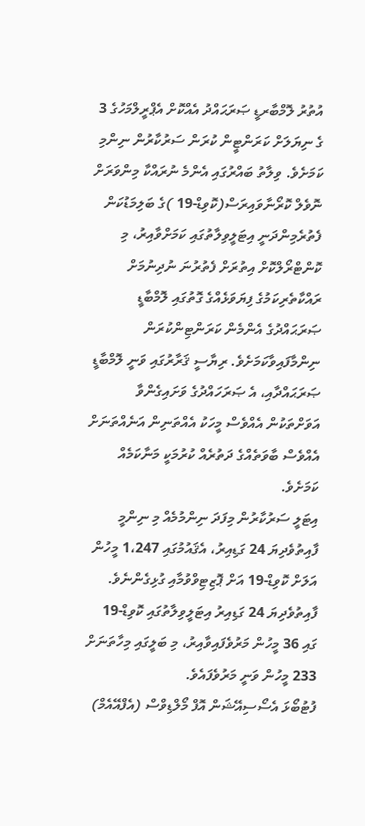އުތުރު ލޮމްބާރޑީ ޞަރަޙައްދު އެއްކޮށް އެޕްރީލްމަހުގެ 3 ގެ ނިޔަލަށް ކަރަންޓީން ކުރަން ސަރުކާރުން ނިންމި ކަމަށެވެ. ވިލާތު ބައްރުގައި އެންމެ ނުރައްކާ މިންވަރަށް ނޮވެލް ކޮރޯނާވައިރަސް(ކޮވިޑް-19 )ގެ ބަލިމަޑުކަން ފެތުރެމިންދަނީ އިޓަލީވިލާތުގައި ކަމަށްވާއިރު، މި ކޮންޓްރޯލްކޮށް އިތުރަށް ފެތުރުނަ ނުދިނުމަށް ރައްކާތެރިކަމުގެ ފިޔަވަޅެއްގެ ގޮތުގައި ލޮމްބާޑީ ޞަރަޙައްދުގެ އެންމެން ކަރަންޓިންކުރަން ނިންމާފައިވާކަމަށެވެ. ރިޔާސީ ޤަރާރުގައި ވަނީ ލޮމްބާޑީ ޞަރަޙައްދާއި، އެ ޞަރަހައްދުގެ ވަށައިގެންވާ އަވަށްތަކުން އެއްވެސް މީހަކު އެއްތަނިން އަނެއްތަނަށް އެއްވެސް ބާވަތެއްގެ ދަތުރެއް ކުރުމަކީ މަނާކަމެއް ކަމަށެވެ.
އިޓަލީ ސަރުކާރުން މިފަދަ ނިންމުމެއް މި ނިންމީ ފާއިތުވެދިޔަ 24 ގަޑިއިރު، އެޤައުމުގައި 1،247 މީހުން އަލަށް ކޮވިޑް-19 އަށް ޕޮޒިޓިވްވުމާއި ގުޅިގެންނެވެ. ފާއިތުވެދިޔަ 24 ގަޑިއިރު އިޓަލީވިލާތުގައި ކޮވިޑް-19 ގައި 36 މީހުން މަރުވެފައިވާއިރު، މި ބަލީގައި މިހާތަނަށް 233 މީހުން ވަނީ މަރުވެފައެވެ.
ފުޓުބޯޅަ އެސޯސިއޭޝަން އޮފް މޯލްޑިވްސް (އެފްއޭއެމް)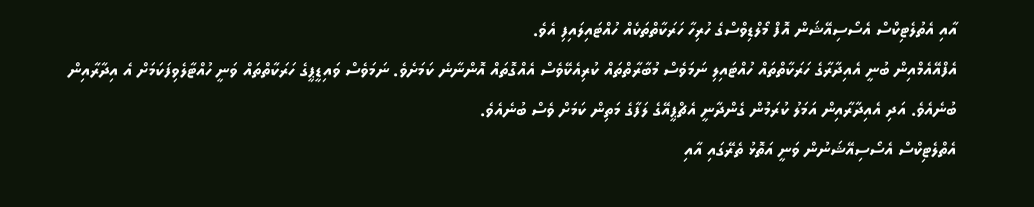އާއި އެތުލެޓިކްސް އެސޯސިއޭޝަން އޮފް މޯލްޑިވްސްގެ ހުރިހާ ހަރަކާތްތަކެއް ހުއްޓައިލައިފި އެވެ.
އެފްއޭއެމްއިން ބުނީ އެއިދާރާގެ ހަރަކާތްތައް ހުއްޓައިލި ނަމަވެސް މުބާރާތްތައް ކުރިއެކޭވެސް އެއްގޮތައް އޮންނާނެ ކަމަށެވެ. ނަމަވެސް ވައިޑީޕީގެ ހަރަކާތްތައް ވަނީ ހުއްޓާލެވިފަކަމަށް އެ އިދާރާއިން ބުނެއެވެ. އަދި އެއިދާރާއިން އަމަލު ކުރަމުން ގެންދާނީ އެޗްޕީއޭގެ ލަފާގެ މަތިން ކަމަށް ވެސް ބުނެއެވެ.
އެތްލެޓިކްސް އެސޯސިއޭޝަނުން ވަނީ އަތޮޅު ތެރޭގައި އާއި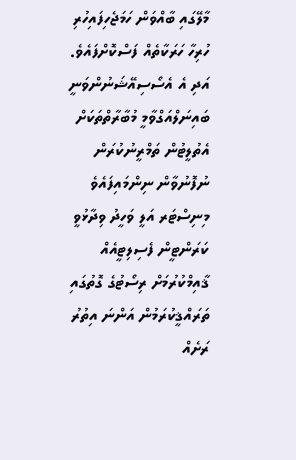މާލޭގައި ބާއްވަން ހަމަޖެހިފައިހުރި ހުރިހާ ހަރަކާތެއް ފަސްކޮށްފައެވެ. އަދި އެ އެސޯސިއޭޝަނުންވަނީ ބައިނަލްއަގްވާމީ މުބާރާތްތަކަށް އެތުލީޓުން ތަމްރީނުކުރަން ނުފޮނުވާން ނިންމައިފައެވެ
މިނިސްޓަރ އަލީ ވަހީދު ވިދާޅުވީ ކަރަންޓީން ފެސިލިޓީއެއް ޤާއިމްކުރުމަށް ރިސޯޓުގެ ގޮތުގައި ތަރައްޤީކުރަމުން އަންނަ އިތުރު ރަށެއް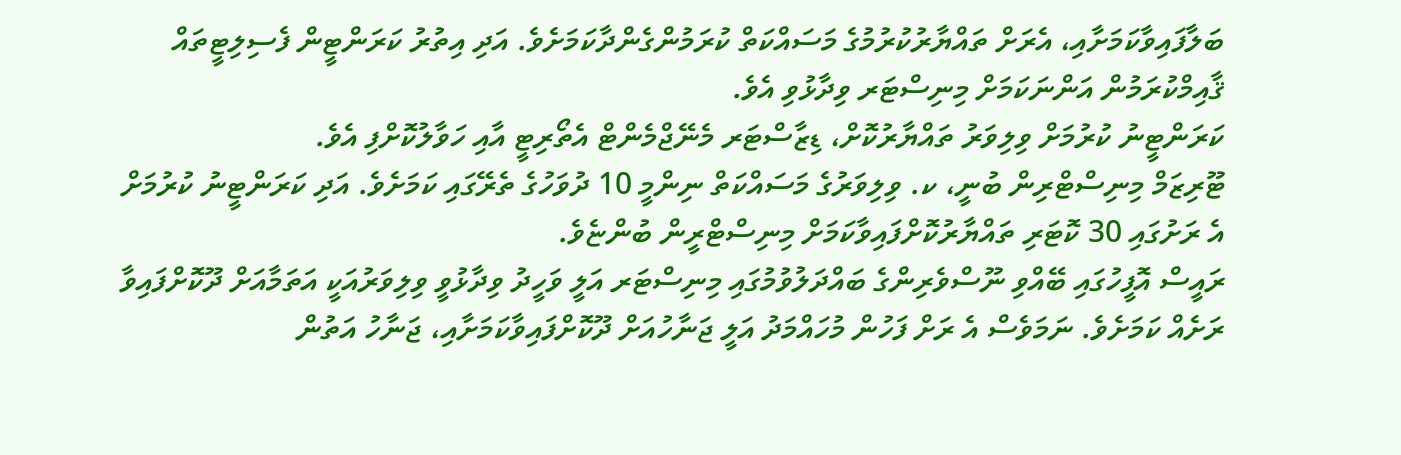ބަލާފައިވާކަމަށާއި، އެރަށް ތައްޔާރުކުރުމުގެ މަސައްކަތް ކުރަމުންގެންދާކަމަށެވެ. އަދި އިތުރު ކަރަންޓީން ފެސިލިޓީތައް ޤާއިމްކުރަމުން އަންނަކަމަށް މިނިސްޓަރ ވިދާޅުވި އެވެ.
ކަރަންޓީނު ކުރުމަށް ވިލިވަރު ތައްޔާރުކޮށް، ޑިޒާސްޓަރ މެނޭޖްމެންޓް އެތޯރިޓީ އާއި ހަވާލުކޮށްފި އެވެ.
ޓޫރިޒަމް މިނިސްޓްރިން ބުނީ، ކ. ވިލިވަރުގެ މަސައްކަތް ނިންމީ 10 ދުވަހުގެ ތެރޭގައި ކަމަށެވެ. އަދި ކަރަންޓީނު ކުރުމަށް އެ ރަށުގައި 30 ކޮޓަރި ތައްޔާރުކޮށްފައިވާކަމަށް މިނިސްޓްރީން ބުންޏެވެ.
ރައީސް އޮފީހުގައި ބޭއްވި ނޫސްވެރިންގެ ބައްދަލުވުމުގައި މިނިސްޓަރ އަލީ ވަހީދު ވިދާޅުވީ ވިލިވަރުއަކީ އަތަމާއަށް ދޫކޮށްފައިވާ ރަށެއް ކަމަށެވެ. ނަމަވެސް އެ ރަށް ފަހުން މުހައްމަދު އަލީ ޖަނާހުއަށް ދޫކޮށްފައިވާކަމަށާއި، ޖަނާހު އަތުން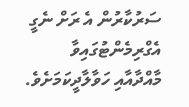ސަރުކާރުން އެ ރަށް ނެގީ އެގްރިމެންޓުގައިވާ މާއްދާއާއި ހަވާލާދީކަމަށެވެ.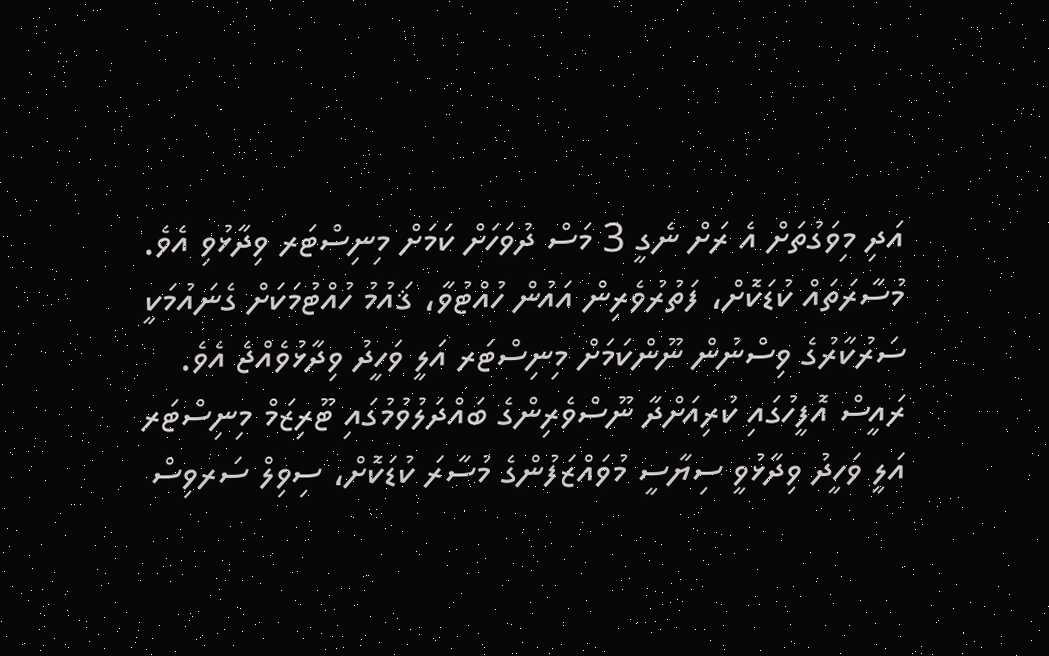އަދި މިވަގުތަށް އެ ރަށް ނެގީ 3 މަސް ދުވަހަށް ކަމަށް މިނިސްޓަރ ވިދާޅުވި އެވެ.
މުސާރަތައް ކުޑަކޮށް، ފަތުރުވެރިން އައުން ހުއްޓުވާ، ޤައުމު ހުއްޓުމަކަށް ގެނައުމަކީ ސަރުކާރުގެ ވިސްނުން ނޫންކަމަށް މިނިސްޓަރ އަލީ ވަހީދު ވިދާޅުވެއްޖެ އެވެ.
ރައީސް އޮފީހުގައި ކުރިއަށްދާ ނޫސްވެރިންގެ ބައްދަލުވުމުގައި ޓޫރިޒަމް މިނިސްޓަރ އަލީ ވަހީދު ވިދާޅުވީ ސިޔާސީ މުވައްޒަފުންގެ މުސާރަ ކުޑަކޮށް، ސިވިލް ސަރވިސް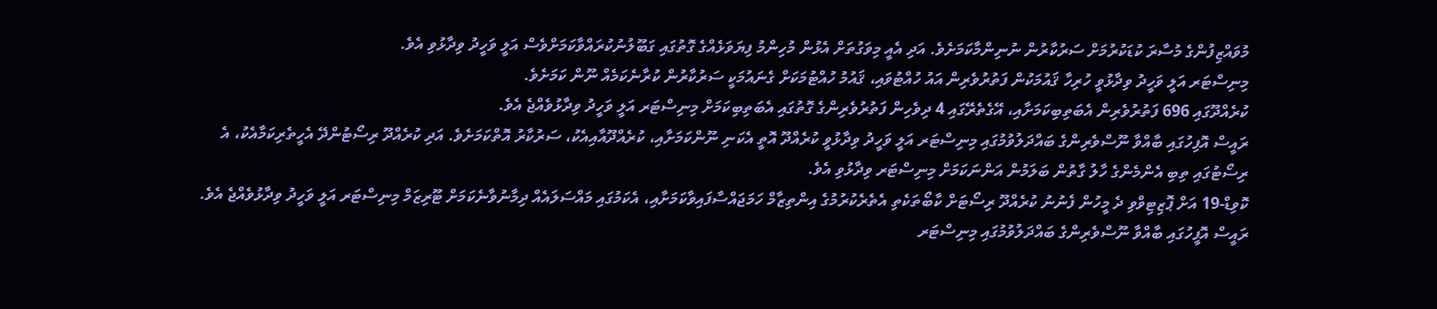މުވައްޒިފުންގެ މުސާރަ ކުޑަކުރުމަށް ސަރުކާރުން ނުނިންމާކަމަށެވެ. އަދި އެއީ މިވަގުތަށް އެޅުން މުހިންމު ފިޔަވަޅެއްގެ ގޮތުގައި ގަބޫލުނުކުރައްވާކަމަށްވެސް އަލީ ވަހީދު ވިދާޅުވި އެވެ.
މިނިސްޓަރ އަލީ ވަހީދު ވިދާޅުވީ ހުރިހާ ޤައުމަކުން ފަތުރުވެރިން އައު ހުއްޓުވައި، ޤައުމު ހުއްޓުމަކަށް ގެނައުމަކީ ސަރުކާރުން ކުރާނެކަމެއް ނޫން ކަމަށެވެ.
ކުރެއްދޫގައި 696 ފަތުރުވެރިން އެބަތިބިކަމަށާއި، އޭގެތެރޭގައި 4 ދިވެހިން ފަތުރުވެރިންގެ ގޮތުގައި އެބަތިބިކަމަށް މިނިސްޓަރ އަލީ ވަހީދު ވިދާޅުވެއްޖެ އެވެ.
ރައީސް އޮފިހުގައި ބާއްވާ ނޫސްވެރިންގެ ބައްދަލުވުމުގައި މިނިސްޓަރ އަލީ ވަހީދު ވިދާޅުވީ ކުރެއްދޫ އޮތީ އެކަނި ނޫންކަމަށާއި، ކުރެއްދޫއާއިއެކު، ސަރުކާރު އޮތްކަމަށެވެ. އަދި ކުރެއްދޫ ރިސޯޓުންދޭ އެހީތެރިކަމާއެކު، އެ ރިސޯޓުގައި ތިބި އެންމެންގެ ހާލު ގާތުން ބަލަމުން އަންނަކަމަށް މިނިސްޓަރ ވިދާޅުވި އެވެ.
ކޮވިޑް-19 އަށް ޕޮޒިޓިވްވި ދެ މީހުން ފެނުނު ކުރެއްދޫ ރިސޯޓަށް ކާބޯތަކެތި އެތެރެކުރުމުގެ އިންތިޒާމް ހަމަޖައްސާފައިވާކަމަށާއި، އެކަމުގައި މައްސަލައެއް ދިމާނުވާނެކަމަށް ޓޫރިޒަމް މިނިސްޓަރ އަލީ ވަހީދު ވިދާޅުވެއްޖެ އެވެ.
ރައީސް އޮފީހުގައި ބާއްވާ ނޫސްވެރިންގެ ބައްދަލުވުމުގައި މިނިސްޓަރ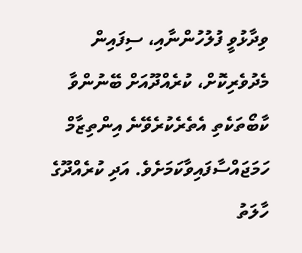ވިދާޅުވީ ފުލުހުންނާއި، ސިފައިން މެދުވެރިކޮށް، ކުރެއްދޫއަށް ބޭނުންވާ ކާބޯތަކެތި އެތެރެކުރެވޭނެ އިންތިޒާމް ހަމަޖައްސާފައިވާކަމަށެވެ. އަދި ކުރެއްދޫގެ ހާލަތު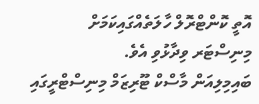އޮތީ ކޮންޓްރޮލް ހާލަތެއްގައިކަމަށް މިނިސްޓަރ ވިދާޅުވި އެވެ.
ބައިމިލިއަން މާސްކް ޓޫރިޒަމް މިނިސްޓްރީގައި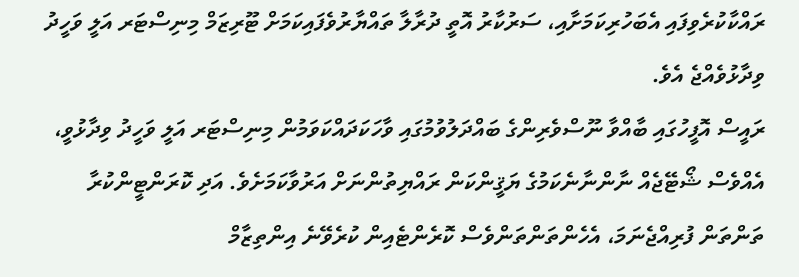ރައްކާކުރެވިފައި އެބަހުރިކަމަށާއި، ސަރުކާރު އޮތީ ދުރާލާ ތައްޔާރުވެފައިކަމަށް ޓޫރިޒަމް މިނިސްޓަރ އަލީ ވަހީދު ވިދާޅުވެއްޖެ އެވެ.
ރައީސް އޮފީހުގައި ބާއްވާ ނޫސްވެރިންގެ ބައްދަލުވުމުގައި ވާހަކަދައްކަވަމުން މިނިސްޓަރ އަލީ ވަހީދު ވިދާޅުވީ، އެއްވެސް ޝޯޓޭޖެއް ނާންނާނެކަމުގެ ޔަޤީންކަން ރައްޔިތުންނަށް އަރުވާކަމަށެވެ. އަދި ކޮރަންޓީންކުރާ ތަންތަން ފުރިއްޖެނަމަ، އެހެންތަންތަންވެސް ކޮރެންޓެއިން ކުރެވޭނެ އިންތިޒާމް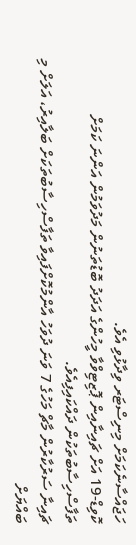ހަޖައްސާނެކަމަށް މިނިސްޓަރ ވިދާޅުވި އެވެ.
ކޮވިޑް-19 އަށް ޗައިނާއިން ޕޮޒިޓިވްވާ މީހުންގެ އަދަދު ބޮޑުތަނުން މަދުވަމުން އަންނަ ކަމަށް ތަފާސްހިސާބުތަކުން ދައްކައިފިއެވެ.
ޗައިނާ ސަރުކާރުން މާޗް މަހުގެ 7 ވަނަ ދުވަހު އާންމުކޮށްފައިވާ ތަފާސްހިސާބުތަކަށް ބަލާއިރު، އަލަށް މި ބައްޔަށް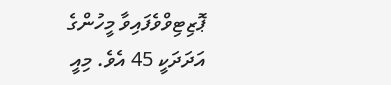ޕޮޒިޓިވްވެފައިވާ މީހުންގެ އަދަދަކީ 45 އެވެ. މިއީ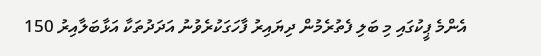އެންމެ ޕީކުގައި މި ބަލި ފެތުރެމުން ދިޔައިރު ފާހަގަކުރެވުނު އަދަދުތަކާ އަޅާބަލާއިރު 150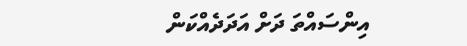އިންސައްތަ ދަށް އަދަދެއްކަން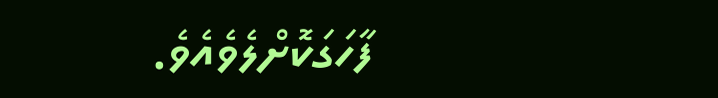ފާހަގަކޮށްލެވެއެވެ.